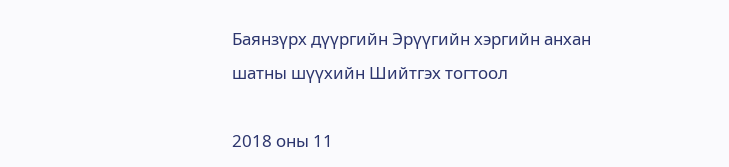Баянзүрх дүүргийн Эрүүгийн хэргийн анхан шатны шүүхийн Шийтгэх тогтоол

2018 оны 11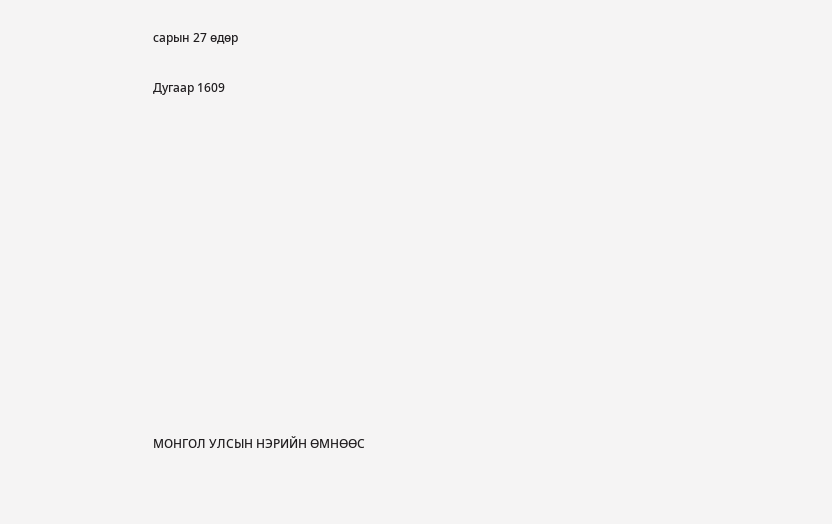сарын 27 өдөр

Дугаар 1609













МОНГОЛ УЛСЫН НЭРИЙН ӨМНӨӨС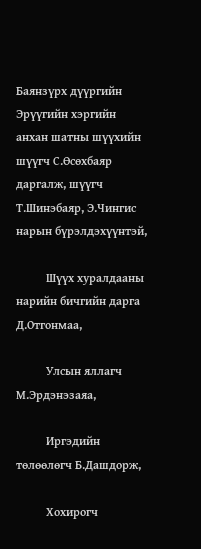Баянзүрх дүүргийн Эрүүгийн хэргийн анхан шатны шүүхийн шүүгч С.Өсөхбаяр даргалж, шүүгч Т.Шинэбаяр, Э.Чингис нарын бүрэлдэхүүнтэй,

          Шүүх хуралдааны нарийн бичгийн дарга Д.Отгонмаа,

          Улсын яллагч М.Эрдэнэзаяа,

          Иргэдийн төлөөлөгч Б.Дашдорж,

          Хохирогч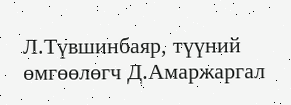Л.Түвшинбаяр, түүний өмгөөлөгч Д.Амаржаргал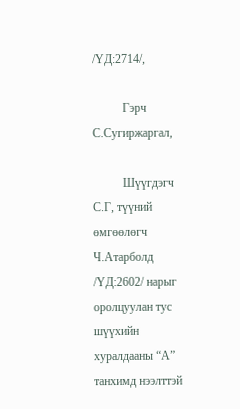/ҮД:2714/,

          Гэрч С.Сугиржаргал,

          Шүүгдэгч С.Г, түүний өмгөөлөгч Ч.Атарболд /ҮД:2602/ нарыг оролцуулан тус шүүхийн хуралдааны “А” танхимд нээлттэй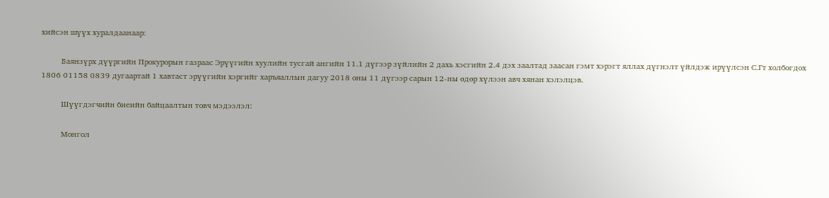хийсэн шүүх хуралдаанаар:

          Баянзүрх дүүргийн Прокурорын газраас Эрүүгийн хуулийн тусгай ангийн 11.1 дүгээр зүйлийн 2 дахь хэсгийн 2.4 дэх заалтад заасан гэмт хэрэгт яллах дүгнэлт үйлдэж ирүүлсэн С.Гт холбогдох 1806 01158 0839 дугаартай 1 хавтаст эрүүгийн хэргийг харъяаллын дагуу 2018 оны 11 дүгээр сарын 12-ны өдөр хүлээн авч хянан хэлэлцэв.

          Шүүгдэгчийн биеийн байцаалтын товч мэдээлэл:

          Монгол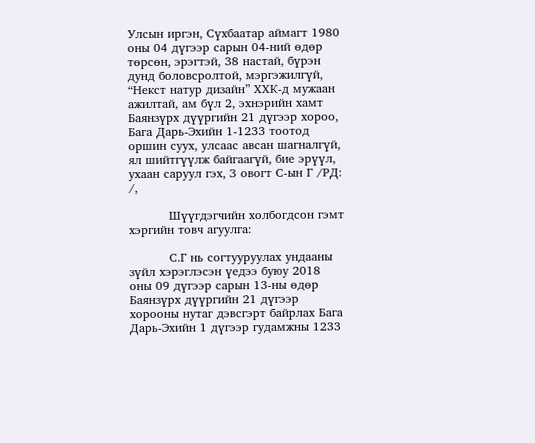Улсын иргэн, Сүхбаатар аймагт 1980 оны 04 дүгээр сарын 04-ний өдөр төрсөн, эрэгтэй, 38 настай, бүрэн дунд боловсролтой, мэргэжилгүй, “Некст натур дизайн” ХХК-д мужаан ажилтай, ам бүл 2, эхнэрийн хамт Баянзүрх дүүргийн 21 дүгээр хороо, Бага Дарь-Эхийн 1-1233 тоотод оршин суух, улсаас авсан шагналгүй, ял шийтгүүлж байгаагүй, бие эрүүл, ухаан саруул гэх, З овогт С-ын Г /РД: /,

          Шүүгдэгчийн холбогдсон гэмт хэргийн товч агуулга:

          С.Г нь согтууруулах ундааны зүйл хэрэглэсэн үедээ буюу 2018 оны 09 дүгээр сарын 13-ны өдөр Баянзүрх дүүргийн 21 дүгээр хорооны нутаг дэвсгэрт байрлах Бага Дарь-Эхийн 1 дүгээр гудамжны 1233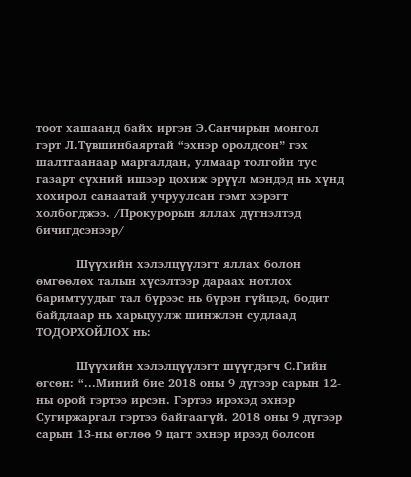тоот хашаанд байх иргэн Э.Санчирын монгол гэрт Л.Түвшинбаяртай “эхнэр оролдсон” гэх шалтгаанаар маргалдан, улмаар толгойн тус газарт сүхний ишээр цохиж эрүүл мэндэд нь хүнд хохирол санаатай учруулсан гэмт хэрэгт холбогджээ. /Прокурорын яллах дүгнэлтэд бичигдсэнээр/

          Шүүхийн хэлэлцүүлэгт яллах болон өмгөөлөх талын хүсэлтээр дараах нотлох баримтуудыг тал бүрээс нь бүрэн гүйцэд, бодит байдлаар нь харьцуулж шинжлэн судлаад ТОДОРХОЙЛОХ нь:

          Шүүхийн хэлэлцүүлэгт шүүгдэгч С.Гийн өгсөн: “...Миний бие 2018 оны 9 дүгээр сарын 12-ны орой гэртээ ирсэн. Гэртээ ирэхэд эхнэр Сугиржаргал гэртээ байгаагүй. 2018 оны 9 дүгээр сарын 13-ны өглөө 9 цагт эхнэр ирээд болсон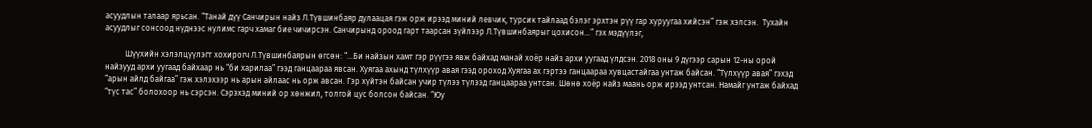асуудлын талаар ярьсан. “Танай дүү Санчирын найз Л.Түвшинбаяр дулаацая гэж орж ирээд миний левчик, турсик тайлаад бэлэг эрхтэн рүү гар хуруугаа хийсэн” гэж хэлсэн.  Тухайн асуудлыг сонсоод нүднээс нулимс гарч хамаг бие чичирсэн. Санчирынд ороод гарт таарсан зүйлээр Л.Түвшинбаярыг цохисон...” гэх мэдүүлэг,

          Шүүхийн хэлэлцүүлэгт хохирогч Л.Түвшинбаярын өгсөн: “...Би найзын хамт гэр рүүгээ явж байхад манай хоёр найз архи уугаад үлдсэн. 2018 оны 9 дүгээр сарын 12-ны орой найзууд архи уугаад байхаар нь “би харилаа” гээд ганцаараа явсан. Хуягаа ахынд түлхүүр авая гээд ороход Хуягаа ах гэртээ ганцаараа хувцастайгаа унтаж байсан. “Түлхүүр авая” гэхэд “арын айлд байгаа” гэж хэлэхээр нь арын айлаас нь орж авсан. Гэр хүйтэн байсан учир түлээ түлээд ганцаараа унтсан. Шөнө хоёр найз маань орж ирээд унтсан. Намайг унтаж байхад “түс тас” болохоор нь сэрсэн. Сэрэхэд миний ор хөнжил, толгой цус болсон байсан. “Юу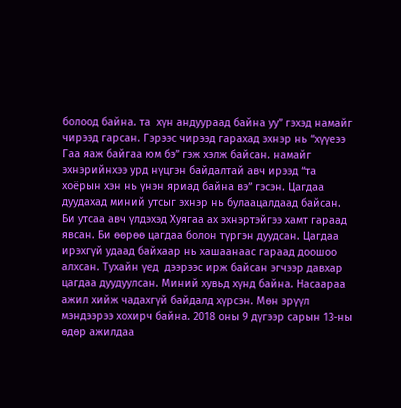болоод байна. та  хүн андуураад байна уу” гэхэд намайг чирээд гарсан. Гэрээс чирээд гарахад эхнэр нь “хүүеээ Гаа яаж байгаа юм бэ” гэж хэлж байсан. намайг эхнэрийнхээ урд нүцгэн байдалтай авч ирээд “та хоёрын хэн нь үнэн яриад байна вэ” гэсэн. Цагдаа дуудахад миний утсыг эхнэр нь булаацалдаад байсан. Би утсаа авч үлдэхэд Хуягаа ах эхнэртэйгээ хамт гараад явсан. Би өөрөө цагдаа болон түргэн дуудсан. Цагдаа ирэхгүй удаад байхаар нь хашаанаас гараад доошоо алхсан. Тухайн үед  дээрээс ирж байсан эгчээр давхар цагдаа дуудуулсан. Миний хувьд хүнд байна. Насаараа ажил хийж чадахгүй байдалд хүрсэн. Мөн эрүүл мэндээрээ хохирч байна. 2018 оны 9 дүгээр сарын 13-ны өдөр ажилдаа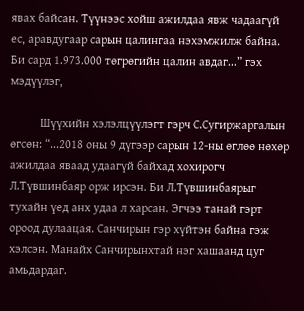явах байсан. Түүнээс хойш ажилдаа явж чадаагүй ес, аравдугаар сарын цалингаа нэхэмжилж байна. Би сард 1.973.000 төгрөгийн цалин авдаг...” гэх мэдүүлэг,

          Шүүхийн хэлэлцүүлэгт гэрч С.Сугиржаргалын өгсөн: “...2018 оны 9 дүгээр сарын 12-ны өглөө нөхөр ажилдаа яваад удаагүй байхад хохирогч Л.Түвшинбаяр орж ирсэн. Би Л.Түвшинбаярыг тухайн үед анх удаа л харсан. Эгчээ танай гэрт ороод дулаацая. Санчирын гэр хүйтэн байна гэж хэлсэн. Манайх Санчирынхтай нэг хашаанд цуг амьдардаг.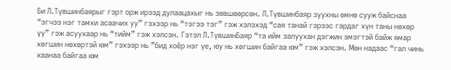Би Л.Түвшинбаярыг гэрт орж ирээд дулаацахыг нь зөвшөөрсөн. Л.Түвшинбаяр зуухны өмнө сууж байснаа “эгчээ нэг тамхи асаачих уу” гэхээр нь “тэгээ тэг” гэж хэлэхэд “сая танай гэрээс гардаг хүн таны нөхөр үү” гэж асуухаар нь “тийм” гэж хэлсэн. Гэтэл Л.ТүвшинБаяр “та ийм залуухан дэгжин эмэгтэй байж ямар хөгшин нөхөртэй юм” гэхээр нь ”бид хоёр нэг үе, юу нь хөгшин байгаа юм” гэж хэлсэн. Мөн надаас “гал чинь хаанаа байгаа юм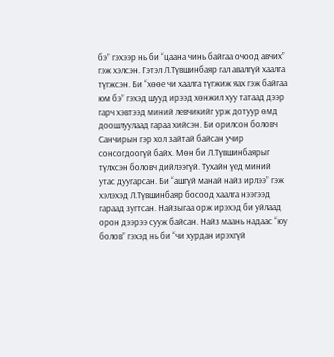бэ” гэхээр нь би “цаана чинь байгаа очоод авчих” гэж хэлсэн. Гэтэл Л.Түвшинбаяр гал авалгүй хаалга түгжсэн. Би “хөөе чи хаалга түгжиж яах гэж байгаа юм бэ” гэхэд шууд ирээд хөнжил хуу татаад дээр гарч хэвтээд миний левчикийг урж дотуур өмд доошлуулаад гараа хийсэн. Би орилсон боловч Санчирын гэр хол зайтай байсан учир сонсогдоогүй байх. Мөн би Л.Түвшинбаярыг түлхсэн боловч дийлээгүй. Тухайн үед миний утас дуугарсан. Би “ашгүй манай найз ирлээ” гэж хэлэхэд Л.Түвшинбаяр босоод хаалга нээгээд гараад зугтсан. Найзыгаа орж ирэхэд би уйлаад орон дээрээ сууж байсан. Найз маань надаас “юу болов” гэхэд нь би “чи хурдан ирэхгүй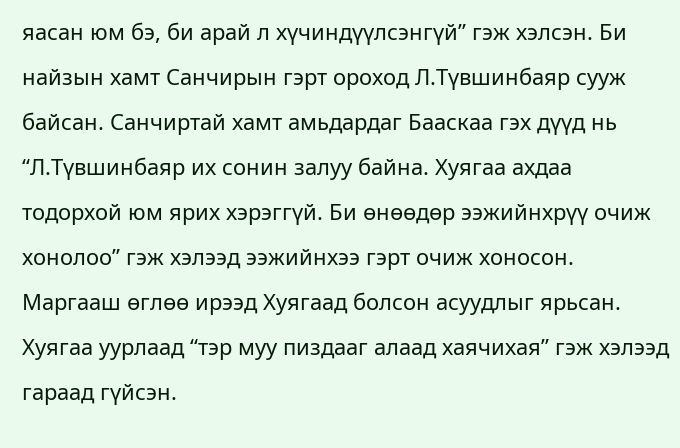яасан юм бэ, би арай л хүчиндүүлсэнгүй” гэж хэлсэн. Би найзын хамт Санчирын гэрт ороход Л.Түвшинбаяр сууж байсан. Санчиртай хамт амьдардаг Бааскаа гэх дүүд нь “Л.Түвшинбаяр их сонин залуу байна. Хуягаа ахдаа тодорхой юм ярих хэрэггүй. Би өнөөдөр ээжийнхрүү очиж хонолоо” гэж хэлээд ээжийнхээ гэрт очиж хоносон. Маргааш өглөө ирээд Хуягаад болсон асуудлыг ярьсан. Хуягаа уурлаад “тэр муу пиздааг алаад хаячихая” гэж хэлээд гараад гүйсэн.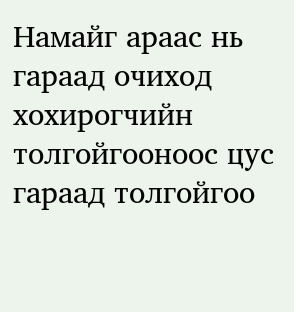Намайг араас нь гараад очиход хохирогчийн толгойгооноос цус гараад толгойгоо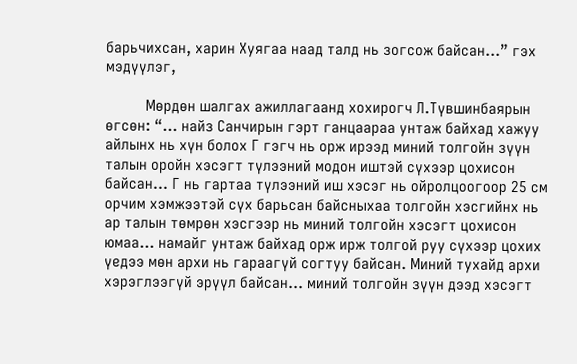барьчихсан, харин Хуягаа наад талд нь зогсож байсан...” гэх мэдүүлэг,

          Мөрдөн шалгах ажиллагаанд хохирогч Л.Түвшинбаярын өгсөн: “... найз Санчирын гэрт ганцаараа унтаж байхад хажуу айлынх нь хүн болох Г гэгч нь орж ирээд миний толгойн зүүн талын оройн хэсэгт түлээний модон иштэй сүхээр цохисон байсан... Г нь гартаа түлээний иш хэсэг нь ойролцоогоор 25 см орчим хэмжээтэй сүх барьсан байсныхаа толгойн хэсгийнх нь ар талын төмрөн хэсгээр нь миний толгойн хэсэгт цохисон юмаа... намайг унтаж байхад орж ирж толгой руу сүхээр цохих үедээ мөн архи нь гараагүй согтуу байсан. Миний тухайд архи хэрэглээгүй эрүүл байсан... миний толгойн зүүн дээд хэсэгт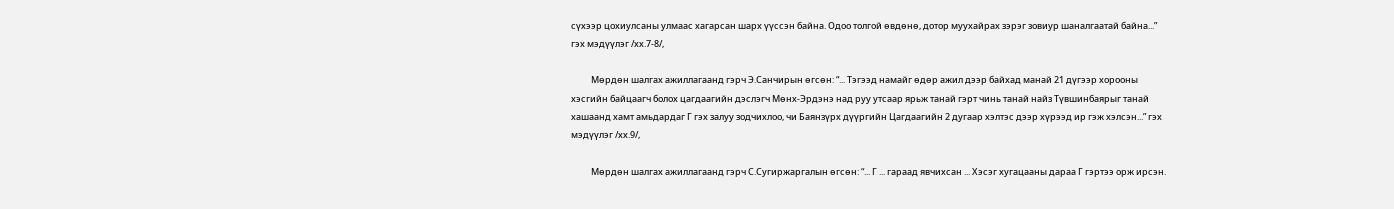сүхээр цохиулсаны улмаас хагарсан шарх үүссэн байна. Одоо толгой өвдөнө, дотор муухайрах зэрэг зовиур шаналгаатай байна...” гэх мэдүүлэг /хх.7-8/,

          Мөрдөн шалгах ажиллагаанд гэрч Э.Санчирын өгсөн: “... Тэгээд намайг өдөр ажил дээр байхад манай 21 дүгээр хорооны хэсгийн байцаагч болох цагдаагийн дэслэгч Мөнх-Эрдэнэ над руу утсаар ярьж танай гэрт чинь танай найз Түвшинбаярыг танай хашаанд хамт амьдардаг Г гэх залуу зодчихлоо, чи Баянзүрх дүүргийн Цагдаагийн 2 дугаар хэлтэс дээр хүрээд ир гэж хэлсэн...” гэх мэдүүлэг /хх.9/,

          Мөрдөн шалгах ажиллагаанд гэрч С.Сугиржаргалын өгсөн: “... Г ... гараад явчихсан ... Хэсэг хугацааны дараа Г гэртээ орж ирсэн.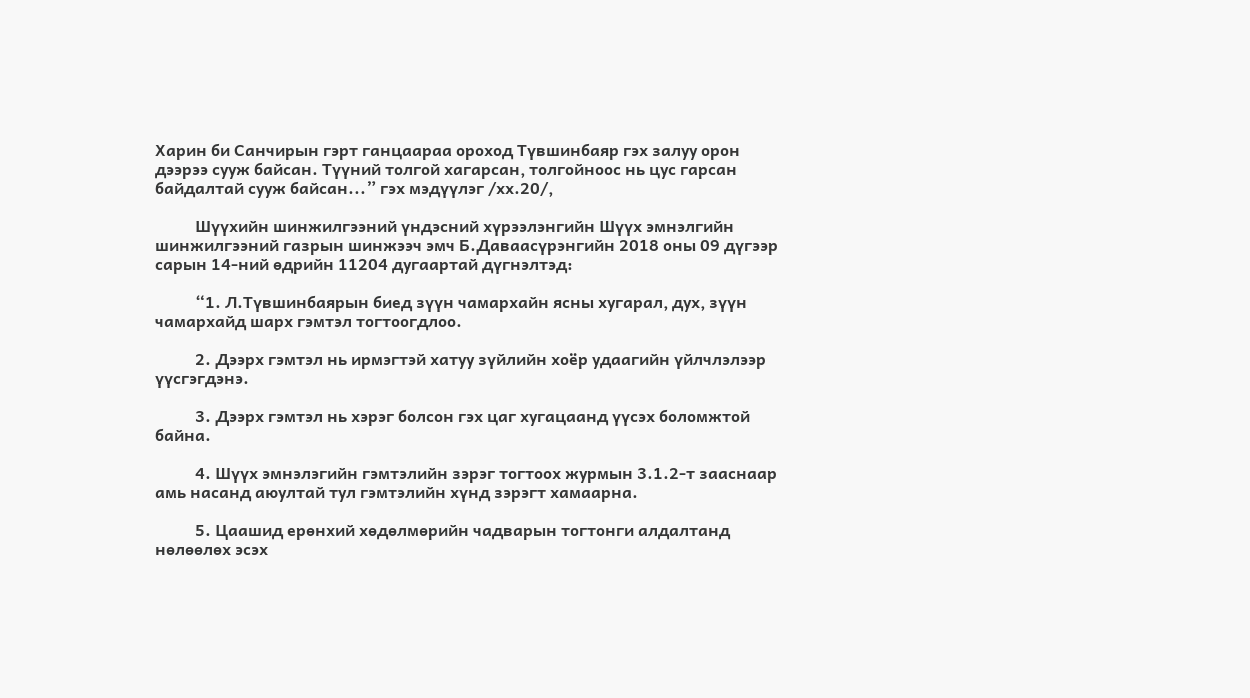Харин би Санчирын гэрт ганцаараа ороход Түвшинбаяр гэх залуу орон дээрээ сууж байсан. Түүний толгой хагарсан, толгойноос нь цус гарсан байдалтай сууж байсан...” гэх мэдүүлэг /хх.20/,

          Шүүхийн шинжилгээний үндэсний хүрээлэнгийн Шүүх эмнэлгийн шинжилгээний газрын шинжээч эмч Б.Даваасүрэнгийн 2018 оны 09 дүгээр сарын 14-ний өдрийн 11204 дугаартай дүгнэлтэд:

          “1. Л.Түвшинбаярын биед зүүн чамархайн ясны хугарал, дух, зүүн чамархайд шарх гэмтэл тогтоогдлоо.

          2. Дээрх гэмтэл нь ирмэгтэй хатуу зүйлийн хоёр удаагийн үйлчлэлээр үүсгэгдэнэ.

          3. Дээрх гэмтэл нь хэрэг болсон гэх цаг хугацаанд үүсэх боломжтой байна.

          4. Шүүх эмнэлэгийн гэмтэлийн зэрэг тогтоох журмын 3.1.2-т зааснаар амь насанд аюултай тул гэмтэлийн хүнд зэрэгт хамаарна.

          5. Цаашид ерөнхий хөдөлмөрийн чадварын тогтонги алдалтанд нөлөөлөх эсэх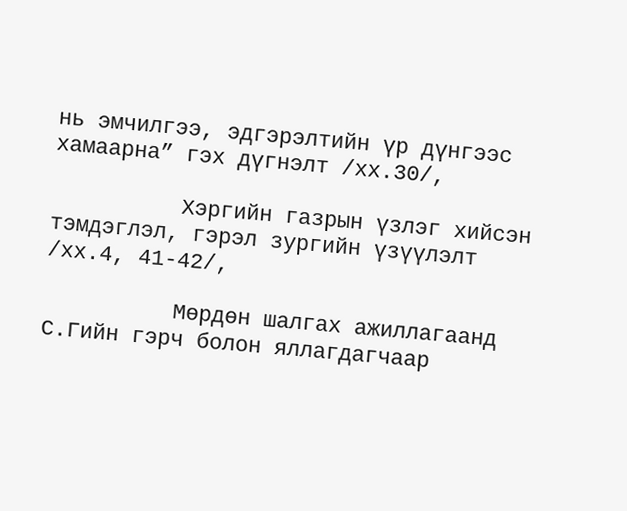нь эмчилгээ, эдгэрэлтийн үр дүнгээс хамаарна” гэх дүгнэлт /хх.30/,

          Хэргийн газрын үзлэг хийсэн тэмдэглэл, гэрэл зургийн үзүүлэлт /хх.4, 41-42/,

          Мөрдөн шалгах ажиллагаанд С.Гийн гэрч болон яллагдагчаар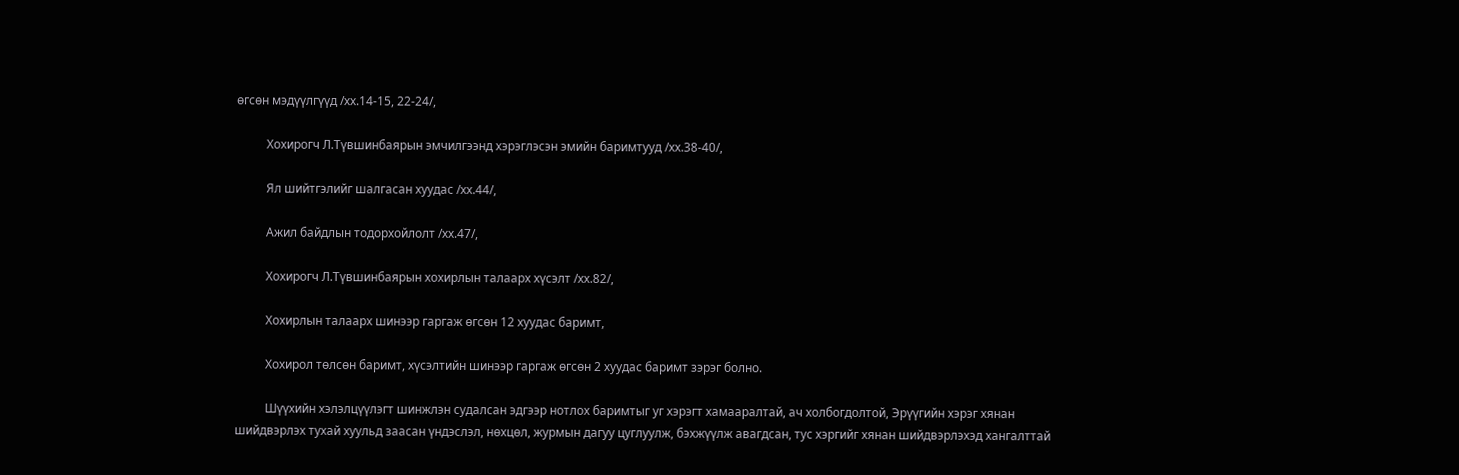өгсөн мэдүүлгүүд /хх.14-15, 22-24/,

          Хохирогч Л.Түвшинбаярын эмчилгээнд хэрэглэсэн эмийн баримтууд /хх.38-40/,

          Ял шийтгэлийг шалгасан хуудас /хх.44/,

          Ажил байдлын тодорхойлолт /хх.47/,

          Хохирогч Л.Түвшинбаярын хохирлын талаарх хүсэлт /хх.82/,

          Хохирлын талаарх шинээр гаргаж өгсөн 12 хуудас баримт,

          Хохирол төлсөн баримт, хүсэлтийн шинээр гаргаж өгсөн 2 хуудас баримт зэрэг болно.

          Шүүхийн хэлэлцүүлэгт шинжлэн судалсан эдгээр нотлох баримтыг уг хэрэгт хамааралтай, ач холбогдолтой, Эрүүгийн хэрэг хянан шийдвэрлэх тухай хуульд заасан үндэслэл, нөхцөл, журмын дагуу цуглуулж, бэхжүүлж авагдсан, тус хэргийг хянан шийдвэрлэхэд хангалттай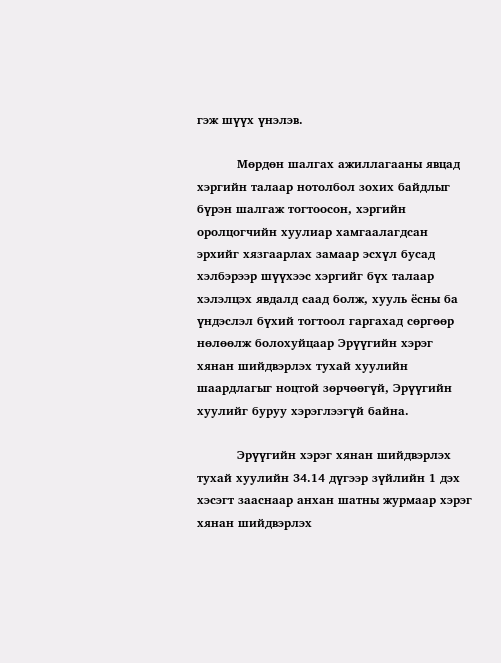гэж шүүх үнэлэв.

          Мөрдөн шалгах ажиллагааны явцад хэргийн талаар нотолбол зохих байдлыг бүрэн шалгаж тогтоосон, хэргийн оролцогчийн хуулиар хамгаалагдсан эрхийг хязгаарлах замаар эсхүл бусад хэлбэрээр шүүхээс хэргийг бүх талаар хэлэлцэх явдалд саад болж, хууль ёсны ба үндэслэл бүхий тогтоол гаргахад сөргөөр нөлөөлж болохуйцаар Эрүүгийн хэрэг хянан шийдвэрлэх тухай хуулийн шаардлагыг ноцтой зөрчөөгүй, Эрүүгийн хуулийг буруу хэрэглээгүй байна.

          Эрүүгийн хэрэг хянан шийдвэрлэх тухай хуулийн 34.14 дүгээр зүйлийн 1 дэх хэсэгт зааснаар анхан шатны журмаар хэрэг хянан шийдвэрлэх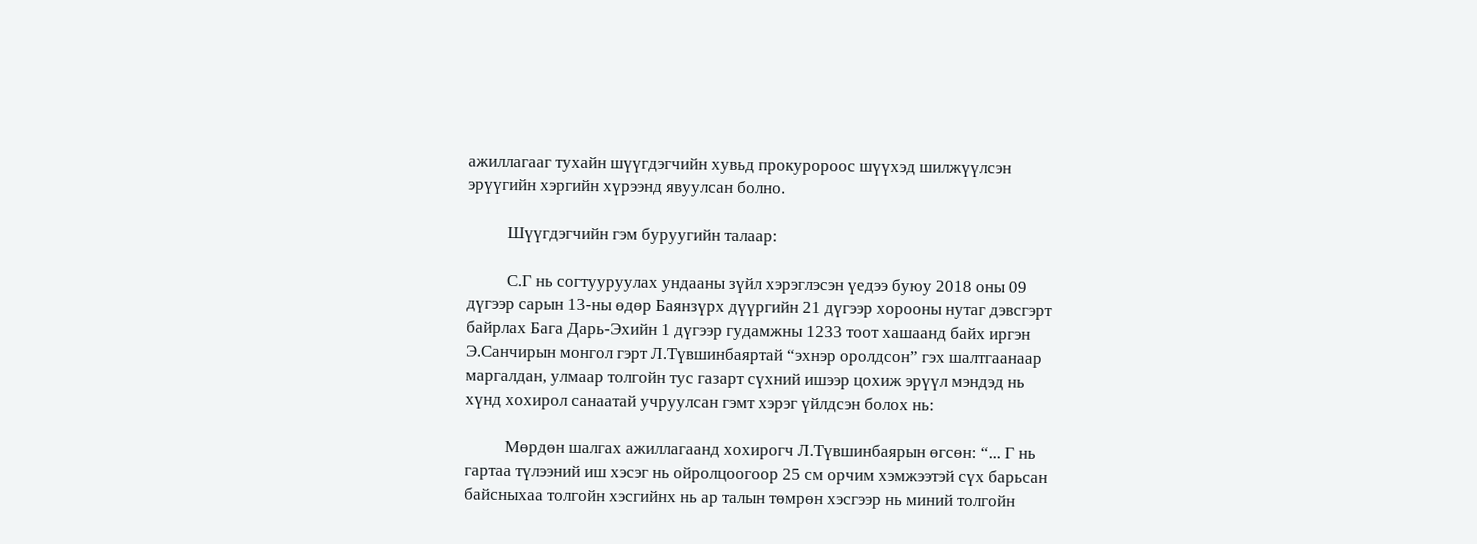ажиллагааг тухайн шүүгдэгчийн хувьд прокуророос шүүхэд шилжүүлсэн эрүүгийн хэргийн хүрээнд явуулсан болно.

          Шүүгдэгчийн гэм буруугийн талаар:

          С.Г нь согтууруулах ундааны зүйл хэрэглэсэн үедээ буюу 2018 оны 09 дүгээр сарын 13-ны өдөр Баянзүрх дүүргийн 21 дүгээр хорооны нутаг дэвсгэрт байрлах Бага Дарь-Эхийн 1 дүгээр гудамжны 1233 тоот хашаанд байх иргэн Э.Санчирын монгол гэрт Л.Түвшинбаяртай “эхнэр оролдсон” гэх шалтгаанаар маргалдан, улмаар толгойн тус газарт сүхний ишээр цохиж эрүүл мэндэд нь хүнд хохирол санаатай учруулсан гэмт хэрэг үйлдсэн болох нь:

          Мөрдөн шалгах ажиллагаанд хохирогч Л.Түвшинбаярын өгсөн: “... Г нь гартаа түлээний иш хэсэг нь ойролцоогоор 25 см орчим хэмжээтэй сүх барьсан байсныхаа толгойн хэсгийнх нь ар талын төмрөн хэсгээр нь миний толгойн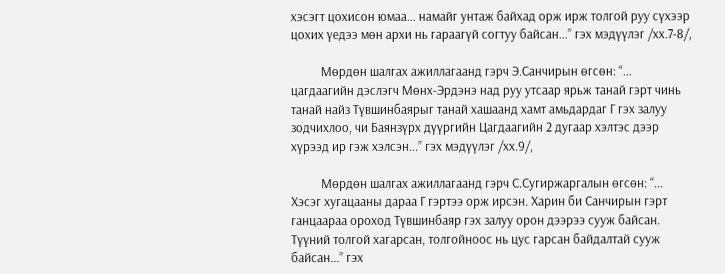хэсэгт цохисон юмаа... намайг унтаж байхад орж ирж толгой руу сүхээр цохих үедээ мөн архи нь гараагүй согтуу байсан...” гэх мэдүүлэг /хх.7-8/,

          Мөрдөн шалгах ажиллагаанд гэрч Э.Санчирын өгсөн: “... цагдаагийн дэслэгч Мөнх-Эрдэнэ над руу утсаар ярьж танай гэрт чинь танай найз Түвшинбаярыг танай хашаанд хамт амьдардаг Г гэх залуу зодчихлоо, чи Баянзүрх дүүргийн Цагдаагийн 2 дугаар хэлтэс дээр хүрээд ир гэж хэлсэн...” гэх мэдүүлэг /хх.9/,

          Мөрдөн шалгах ажиллагаанд гэрч С.Сугиржаргалын өгсөн: “... Хэсэг хугацааны дараа Г гэртээ орж ирсэн. Харин би Санчирын гэрт ганцаараа ороход Түвшинбаяр гэх залуу орон дээрээ сууж байсан. Түүний толгой хагарсан, толгойноос нь цус гарсан байдалтай сууж байсан...” гэх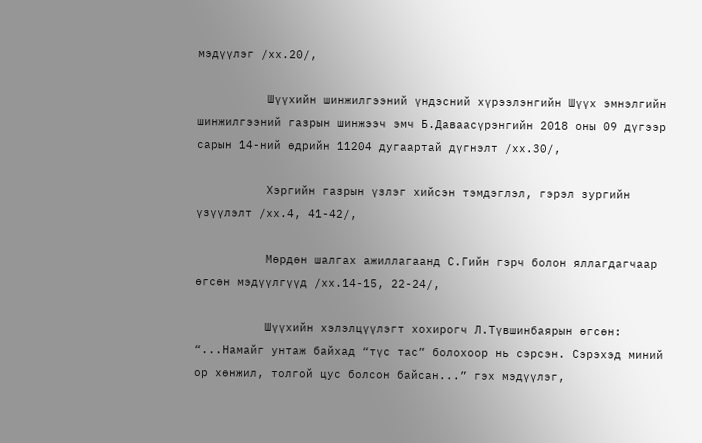мэдүүлэг /хх.20/,

          Шүүхийн шинжилгээний үндэсний хүрээлэнгийн Шүүх эмнэлгийн шинжилгээний газрын шинжээч эмч Б.Даваасүрэнгийн 2018 оны 09 дүгээр сарын 14-ний өдрийн 11204 дугаартай дүгнэлт /хх.30/,

          Хэргийн газрын үзлэг хийсэн тэмдэглэл, гэрэл зургийн үзүүлэлт /хх.4, 41-42/,

          Мөрдөн шалгах ажиллагаанд С.Гийн гэрч болон яллагдагчаар өгсөн мэдүүлгүүд /хх.14-15, 22-24/,

          Шүүхийн хэлэлцүүлэгт хохирогч Л.Түвшинбаярын өгсөн: “...Намайг унтаж байхад “түс тас” болохоор нь сэрсэн. Сэрэхэд миний ор хөнжил, толгой цус болсон байсан...” гэх мэдүүлэг,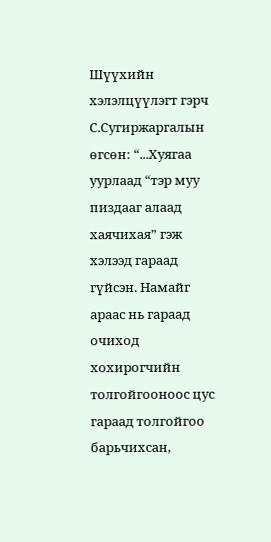Шүүхийн хэлэлцүүлэгт гэрч С.Сугиржаргалын өгсөн: “...Хуягаа уурлаад “тэр муу пиздааг алаад хаячихая” гэж хэлээд гараад гүйсэн. Намайг араас нь гараад очиход хохирогчийн толгойгооноос цус гараад толгойгоо барьчихсан,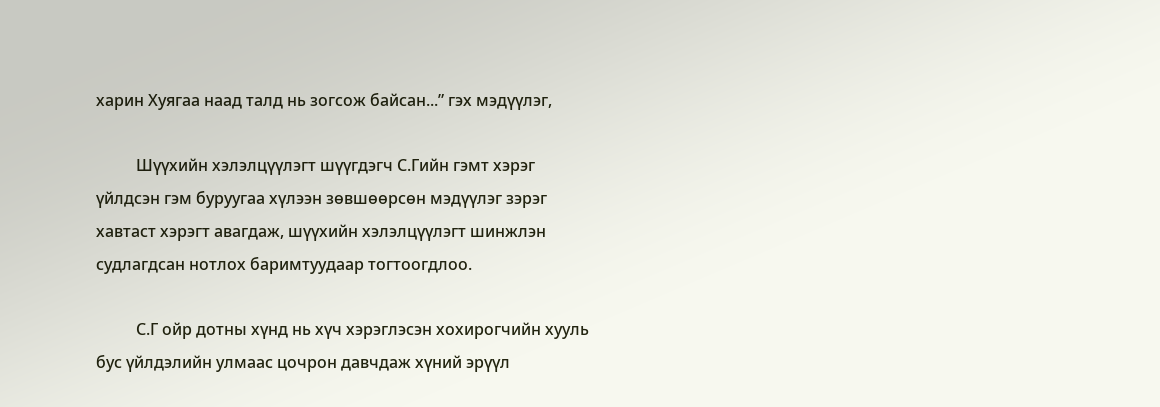харин Хуягаа наад талд нь зогсож байсан...” гэх мэдүүлэг,

          Шүүхийн хэлэлцүүлэгт шүүгдэгч С.Гийн гэмт хэрэг үйлдсэн гэм буруугаа хүлээн зөвшөөрсөн мэдүүлэг зэрэг хавтаст хэрэгт авагдаж, шүүхийн хэлэлцүүлэгт шинжлэн судлагдсан нотлох баримтуудаар тогтоогдлоо.

          С.Г ойр дотны хүнд нь хүч хэрэглэсэн хохирогчийн хууль бус үйлдэлийн улмаас цочрон давчдаж хүний эрүүл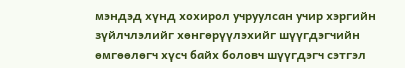мэндэд хүнд хохирол учруулсан учир хэргийн зүйлчлэлийг хөнгөрүүлэхийг шүүгдэгчийн өмгөөлөгч хүсч байх боловч шүүгдэгч сэтгэл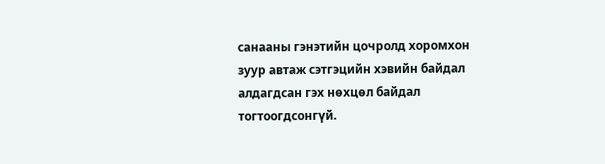санааны гэнэтийн цочролд хоромхон зуур автаж сэтгэцийн хэвийн байдал алдагдсан гэх нөхцөл байдал тогтоогдсонгүй.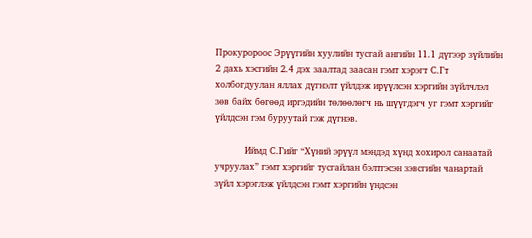Прокуророос Эрүүгийн хуулийн тусгай ангийн 11.1 дүгээр зүйлийн 2 дахь хэсгийн 2.4 дэх заалтад заасан гэмт хэрэгт С.Гт холбогдуулан яллах дүгнэлт үйлдэж ирүүлсэн хэргийн зүйлчлэл зөв байх бөгөөд иргэдийн төлөөлөгч нь шүүгдэгч уг гэмт хэргийг үйлдсэн гэм буруутай гэж дүгнэв.

          Иймд С.Гийг “Хүний эрүүл мэндэд хүнд хохирол санаатай учруулах” гэмт хэргийг тусгайлан бэлтгэсэн зэвсгийн чанартай зүйл хэрэглэж үйлдсэн гэмт хэргийн үндсэн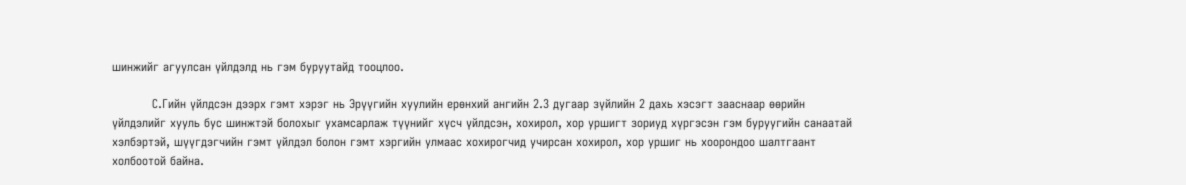шинжийг агуулсан үйлдэлд нь гэм буруутайд тооцлоо.

          С.Гийн үйлдсэн дээрх гэмт хэрэг нь Эрүүгийн хуулийн ерөнхий ангийн 2.3 дугаар зүйлийн 2 дахь хэсэгт зааснаар өөрийн үйлдэлийг хууль бус шинжтэй болохыг ухамсарлаж түүнийг хүсч үйлдсэн, хохирол, хор уршигт зориуд хүргэсэн гэм буруугийн санаатай хэлбэртэй, шүүгдэгчийн гэмт үйлдэл болон гэмт хэргийн улмаас хохирогчид учирсан хохирол, хор уршиг нь хоорондоо шалтгаант холбоотой байна.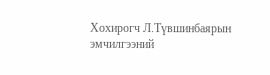Хохирогч Л.Түвшинбаярын эмчилгээний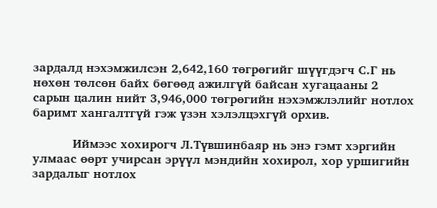зардалд нэхэмжилсэн 2,642,160 төгрөгийг шүүгдэгч С.Г нь нөхөн төлсөн байх бөгөөд ажилгүй байсан хугацааны 2 сарын цалин нийт 3,946,000 төгрөгийн нэхэмжлэлийг нотлох баримт хангалтгүй гэж үзэн хэлэлцэхгүй орхив.

          Иймээс хохирогч Л.Түвшинбаяр нь энэ гэмт хэргийн улмаас өөрт учирсан эрүүл мэндийн хохирол, хор уршигийн зардалыг нотлох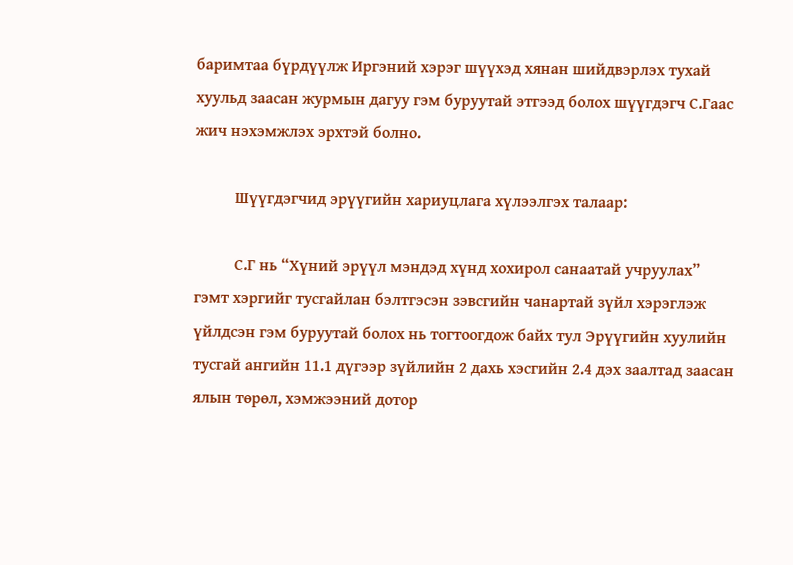баримтаа бүрдүүлж Иргэний хэрэг шүүхэд хянан шийдвэрлэх тухай хуульд заасан журмын дагуу гэм буруутай этгээд болох шүүгдэгч С.Гаас жич нэхэмжлэх эрхтэй болно.

          Шүүгдэгчид эрүүгийн хариуцлага хүлээлгэх талаар:

          С.Г нь “Хүний эрүүл мэндэд хүнд хохирол санаатай учруулах” гэмт хэргийг тусгайлан бэлтгэсэн зэвсгийн чанартай зүйл хэрэглэж үйлдсэн гэм буруутай болох нь тогтоогдож байх тул Эрүүгийн хуулийн тусгай ангийн 11.1 дүгээр зүйлийн 2 дахь хэсгийн 2.4 дэх заалтад заасан ялын төрөл, хэмжээний дотор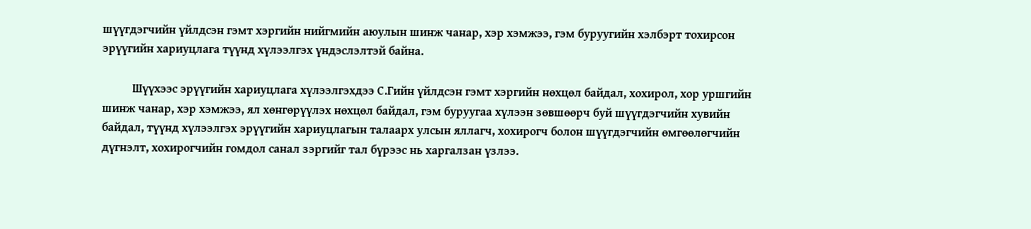шүүгдэгчийн үйлдсэн гэмт хэргийн нийгмийн аюулын шинж чанар, хэр хэмжээ, гэм буруугийн хэлбэрт тохирсон эрүүгийн хариуцлага түүнд хүлээлгэх үндэслэлтэй байна.

          Шүүхээс эрүүгийн хариуцлага хүлээлгэхдээ С.Гийн үйлдсэн гэмт хэргийн нөхцөл байдал, хохирол, хор уршгийн шинж чанар, хэр хэмжээ, ял хөнгөрүүлэх нөхцөл байдал, гэм буруугаа хүлээн зөвшөөрч буй шүүгдэгчийн хувийн байдал, түүнд хүлээлгэх эрүүгийн хариуцлагын талаарх улсын яллагч, хохирогч болон шүүгдэгчийн өмгөөлөгчийн дүгнэлт, хохирогчийн гомдол санал зэргийг тал бүрээс нь харгалзан үзлээ.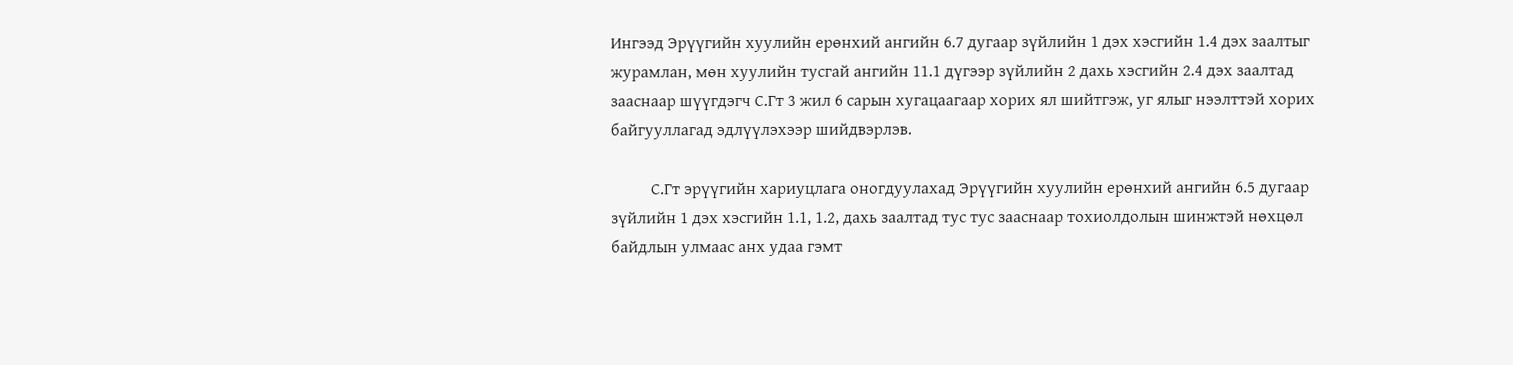Ингээд Эрүүгийн хуулийн ерөнхий ангийн 6.7 дугаар зүйлийн 1 дэх хэсгийн 1.4 дэх заалтыг журамлан, мөн хуулийн тусгай ангийн 11.1 дүгээр зүйлийн 2 дахь хэсгийн 2.4 дэх заалтад зааснаар шүүгдэгч С.Гт 3 жил 6 сарын хугацаагаар хорих ял шийтгэж, уг ялыг нээлттэй хорих байгууллагад эдлүүлэхээр шийдвэрлэв.

          С.Гт эрүүгийн хариуцлага оногдуулахад Эрүүгийн хуулийн ерөнхий ангийн 6.5 дугаар зүйлийн 1 дэх хэсгийн 1.1, 1.2, дахь заалтад тус тус зааснаар тохиолдолын шинжтэй нөхцөл байдлын улмаас анх удаа гэмт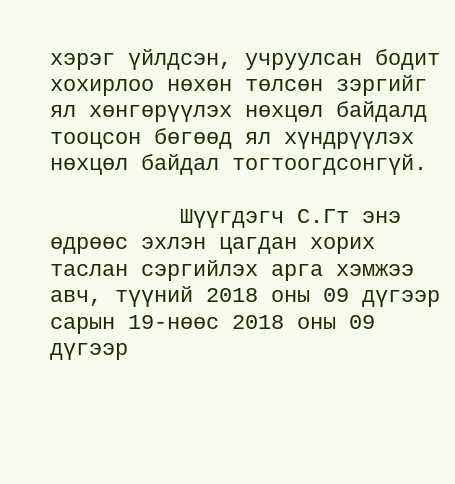хэрэг үйлдсэн, учруулсан бодит хохирлоо нөхөн төлсөн зэргийг ял хөнгөрүүлэх нөхцөл байдалд тооцсон бөгөөд ял хүндрүүлэх нөхцөл байдал тогтоогдсонгүй.

          Шүүгдэгч С.Гт энэ өдрөөс эхлэн цагдан хорих таслан сэргийлэх арга хэмжээ авч, түүний 2018 оны 09 дүгээр сарын 19-нөөс 2018 оны 09 дүгээр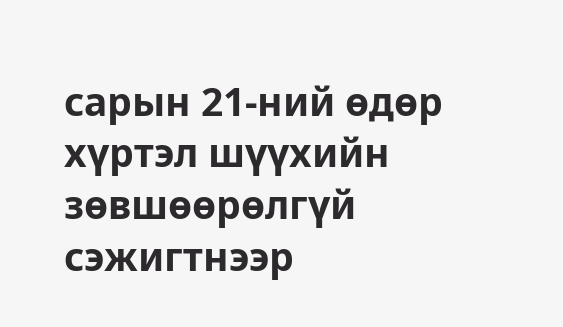сарын 21-ний өдөр хүртэл шүүхийн зөвшөөрөлгүй сэжигтнээр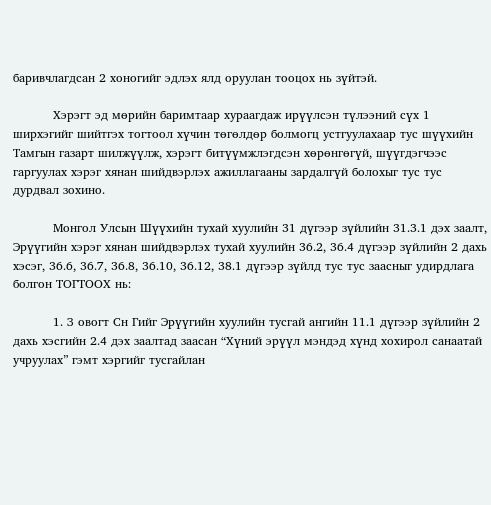баривчлагдсан 2 хоногийг эдлэх ялд оруулан тооцох нь зүйтэй.

          Хэрэгт эд мөрийн баримтаар хураагдаж ирүүлсэн түлээний сүх 1 ширхэгийг шийтгэх тогтоол хүчин төгөлдөр болмогц устгуулахаар тус шүүхийн Тамгын газарт шилжүүлж, хэрэгт битүүмжлэгдсэн хөрөнгөгүй, шүүгдэгчээс гаргуулах хэрэг хянан шийдвэрлэх ажиллагааны зардалгүй болохыг тус тус дурдвал зохино.

          Монгол Улсын Шүүхийн тухай хуулийн 31 дүгээр зүйлийн 31.3.1 дэх заалт, Эрүүгийн хэрэг хянан шийдвэрлэх тухай хуулийн 36.2, 36.4 дүгээр зүйлийн 2 дахь хэсэг, 36.6, 36.7, 36.8, 36.10, 36.12, 38.1 дүгээр зүйлд тус тус заасныг удирдлага болгон ТОГТООХ нь:

          1. З овогт Сн Гийг Эрүүгийн хуулийн тусгай ангийн 11.1 дүгээр зүйлийн 2 дахь хэсгийн 2.4 дэх заалтад заасан “Хүний эрүүл мэндэд хүнд хохирол санаатай учруулах” гэмт хэргийг тусгайлан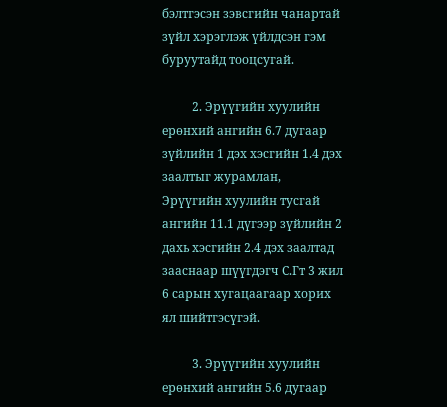бэлтгэсэн зэвсгийн чанартай зүйл хэрэглэж үйлдсэн гэм буруутайд тооцсугай.

          2. Эрүүгийн хуулийн ерөнхий ангийн 6.7 дугаар зүйлийн 1 дэх хэсгийн 1.4 дэх заалтыг журамлан, Эрүүгийн хуулийн тусгай ангийн 11.1 дүгээр зүйлийн 2 дахь хэсгийн 2.4 дэх заалтад зааснаар шүүгдэгч С.Гт 3 жил 6 сарын хугацаагаар хорих ял шийтгэсүгэй.

          3. Эрүүгийн хуулийн ерөнхий ангийн 5.6 дугаар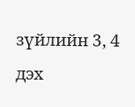зүйлийн 3, 4 дэх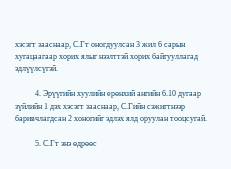хэсэгт зааснаар, С.Гт оногдуулсан 3 жил 6 сарын хугацаагаар хорих ялыг нээлттэй хорих байгууллагад эдлүүлсүгэй.

          4. Эрүүгийн хуулийн ерөнхий ангийн 6.10 дугаар зүйлийн 1 дэх хэсэгт зааснаар, С.Гийн сэжигтнээр баривчлагдсан 2 хоногийг эдлэх ялд оруулан тооцсугай.

          5. С.Гт энэ өдрөөс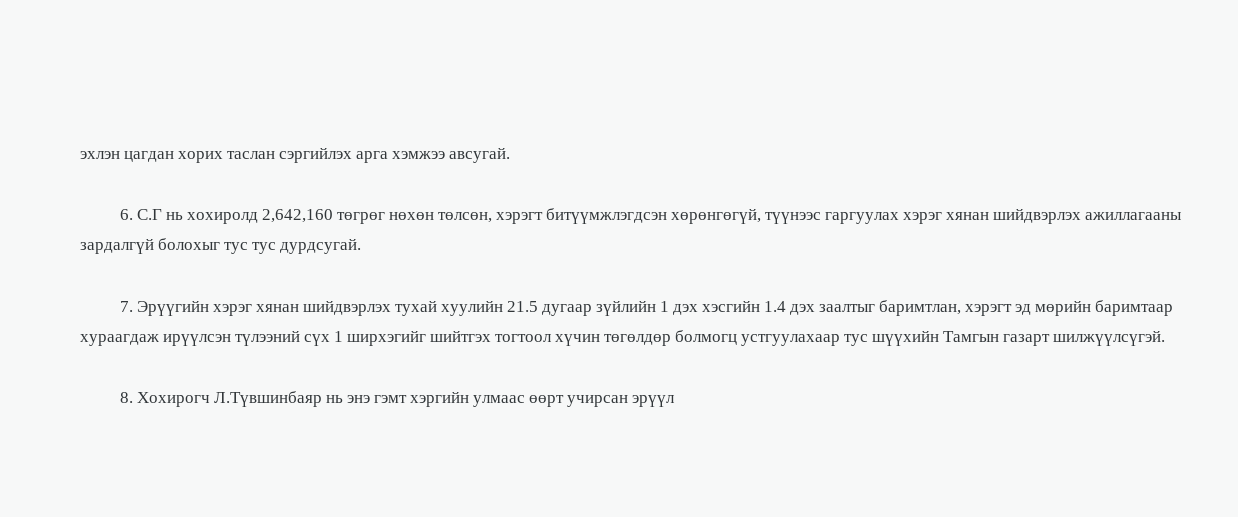эхлэн цагдан хорих таслан сэргийлэх арга хэмжээ авсугай.

          6. С.Г нь хохиролд 2,642,160 төгрөг нөхөн төлсөн, хэрэгт битүүмжлэгдсэн хөрөнгөгүй, түүнээс гаргуулах хэрэг хянан шийдвэрлэх ажиллагааны зардалгүй болохыг тус тус дурдсугай.

          7. Эрүүгийн хэрэг хянан шийдвэрлэх тухай хуулийн 21.5 дугаар зүйлийн 1 дэх хэсгийн 1.4 дэх заалтыг баримтлан, хэрэгт эд мөрийн баримтаар хураагдаж ирүүлсэн түлээний сүх 1 ширхэгийг шийтгэх тогтоол хүчин төгөлдөр болмогц устгуулахаар тус шүүхийн Тамгын газарт шилжүүлсүгэй.

          8. Хохирогч Л.Түвшинбаяр нь энэ гэмт хэргийн улмаас өөрт учирсан эрүүл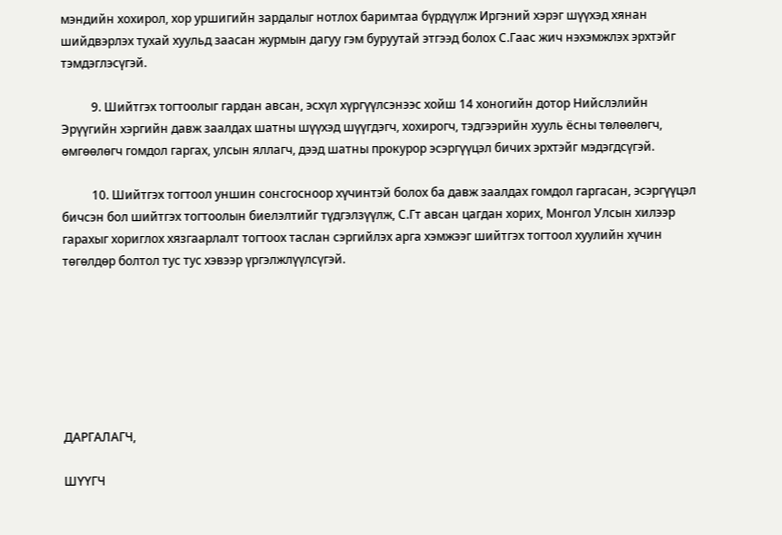мэндийн хохирол, хор уршигийн зардалыг нотлох баримтаа бүрдүүлж Иргэний хэрэг шүүхэд хянан шийдвэрлэх тухай хуульд заасан журмын дагуу гэм буруутай этгээд болох С.Гаас жич нэхэмжлэх эрхтэйг тэмдэглэсүгэй.

          9. Шийтгэх тогтоолыг гардан авсан, эсхүл хүргүүлсэнээс хойш 14 хоногийн дотор Нийслэлийн Эрүүгийн хэргийн давж заалдах шатны шүүхэд шүүгдэгч, хохирогч, тэдгээрийн хууль ёсны төлөөлөгч, өмгөөлөгч гомдол гаргах, улсын яллагч, дээд шатны прокурор эсэргүүцэл бичих эрхтэйг мэдэгдсүгэй.

          10. Шийтгэх тогтоол уншин сонсгосноор хүчинтэй болох ба давж заалдах гомдол гаргасан, эсэргүүцэл бичсэн бол шийтгэх тогтоолын биелэлтийг түдгэлзүүлж, С.Гт авсан цагдан хорих, Монгол Улсын хилээр гарахыг хориглох хязгаарлалт тогтоох таслан сэргийлэх арга хэмжээг шийтгэх тогтоол хуулийн хүчин төгөлдөр болтол тус тус хэвээр үргэлжлүүлсүгэй.







ДАРГАЛАГЧ,

ШҮҮГЧ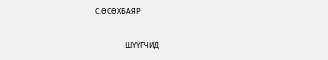С.ӨСӨХБАЯР

               ШҮҮГЧИД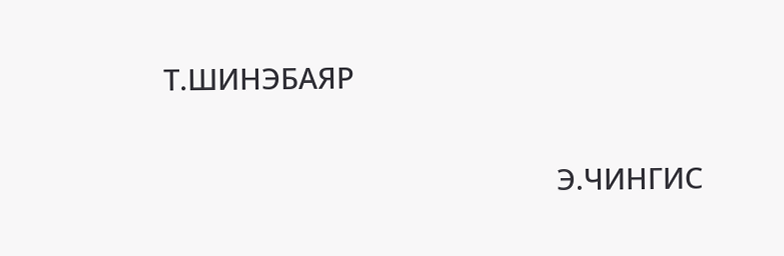Т.ШИНЭБАЯР

                                                 Э.ЧИНГИС